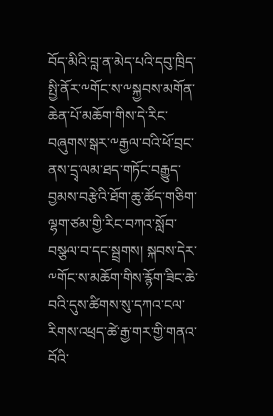བོད་མིའི་བླ་ན་མེད་པའི་དབུ་ཁྲིད་སྤྱི་ནོར་༸གོང་ས་༸སྐྱབས་མགོན་ཆེན་པོ་མཆོག་གིས་དེ་རིང་བཞུགས་སྒར་༸རྒྱལ་བའི་ཕོ་བྲང་ནས་དྲྭ་ལམ་ཐད་གཏོང་བརྒྱུད་བྱམས་བརྩེའི་ཐོག་ཆུ་ཚོད་གཅིག་ལྷག་ཙམ་གྱི་རིང་བཀའ་སློབ་བསྩལ་བ་དང་སྦྲགས། སྐབས་དེར་༸གོང་ས་མཆོག་གིས་རྙོག་ཟིང་ཆེ་བའི་དུས་ཚིགས་སུ་དཀའ་ངལ་རིགས་འཕྲད་ཚེ་རྒྱ་གར་གྱི་གནའ་བོའི་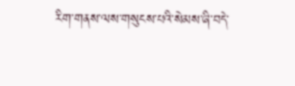རིག་གནས་ལས་གསུངས་པའི་སེམས་ཞི་བདེ་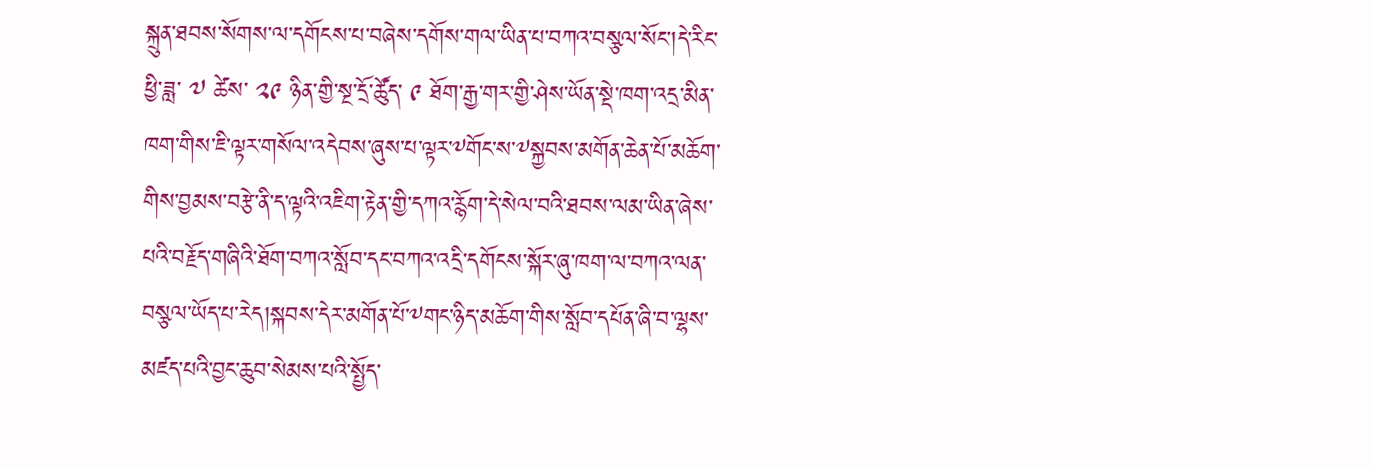སྐྲུན་ཐབས་སོགས་ལ་དགོངས་པ་བཞེས་དགོས་གལ་ཡིན་པ་བཀའ་བསྩལ་སོང་།དེ་རིང་ཕྱི་ཟླ་ ༧ ཚེས་ ༢༩ ཉིན་གྱི་སྔ་དྲོ་ཚོུད་ ༩ ཐོག་རྒྱ་གར་གྱི་ཤེས་ཡོན་སྡེ་ཁག་འདྲ་མིན་ཁག་གིས་ཇི་ལྟར་གསོལ་འདེབས་ཞུས་པ་ལྟར་༸གོང་ས་༸སྐྱབས་མགོན་ཆེན་པོ་མཆོག་གིས་བྱམས་བརྩེ་ནི་ད་ལྟའི་འཇིག་རྟེན་གྱི་དཀའ་རྙོག་དེ་སེལ་བའི་ཐབས་ལམ་ཡིན་ཞེས་པའི་བརྗོད་གཞིའི་ཐོག་བཀའ་སློབ་དང་བཀའ་འདྲི་དགོངས་སྐོར་ཞུ་ཁག་ལ་བཀའ་ལན་བསྩལ་ཡོད་པ་རེད།སྐབས་དེར་མགོན་པོ་༸གང་ཉིད་མཆོག་གིས་སློབ་དཔོན་ཞི་བ་ལྷས་མཛད་པའི་བྱང་ཆུབ་སེམས་པའི་སྤྱོད་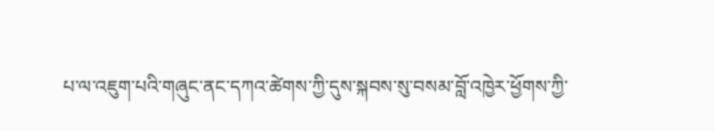པ་ལ་འཇུག་པའི་གཞུང་ནང་དཀའ་ཚེགས་ཀྱི་དུས་སྐབས་སུ་བསམ་བློ་འཁྱེར་ཕྱོགས་ཀྱི་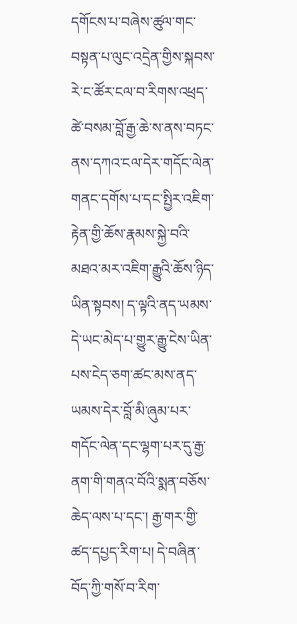དགོངས་པ་བཞེས་ཚུལ་གང་བསྟན་པ་ལུང་འདྲེན་གྱིས་སྐབས་རེ་ང་ཚོར་ངལ་བ་རིགས་འཕྲད་ཚེ་བསམ་བློ་རྒྱ་ཆེ་ས་ནས་བཏང་ནས་དཀའ་ངལ་དེར་གདོང་ལེན་གནང་དགོས་པ་དང་སྤྱིར་འཇིག་རྟེན་གྱི་ཆོས་རྣམས་སྐྱེ་བའི་མཐའ་མར་འཇིག་རྒྱུའི་ཆོས་ཉིད་ཡིན་སྟབས། ད་ལྟའི་ནད་ཡམས་དེ་ཡང་མེད་པ་གྱུར་རྒྱུ་ངེས་ཡིན་པས་ངེད་ཅག་ཚང་མས་ནད་ཡམས་དེར་བློ་མི་ཞུམ་པར་གདོང་ལེན་དང་ལྷག་པར་དུ་རྒྱ་ནག་གི་གནའ་བོའི་སྨན་བཅོས་ཆེད་ལས་པ་དང་། རྒྱ་གར་གྱི་ཚད་དཔྱད་རིག་པ། དེ་བཞིན་བོད་ཀྱི་གསོ་བ་རིག་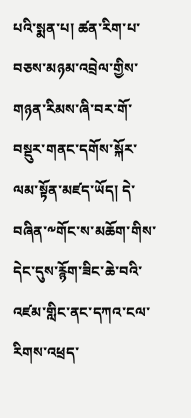པའི་སྨན་པ། ཚན་རིག་པ་བཅས་མཉམ་འབྲེལ་གྱིས་གཉན་རིམས་ཞི་བར་གོ་བསྡུར་གནང་དགོས་སྐོར་ལམ་སྟོན་མཛད་ཡོད། དེ་བཞིན་༸གོང་ས་མཆོག་གིས་དེང་དུས་རྙོག་ཟིང་ཆེ་བའི་འཛམ་གླིང་ནང་དཀའ་ངལ་རིགས་འཕྲད་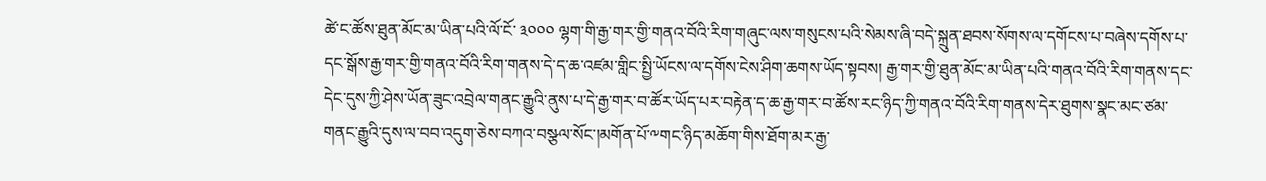ཚེ་ང་ཚོས་ཐུན་མོང་མ་ཡིན་པའི་ལོ་ངོ་ ༣༠༠༠ ལྷག་གི་རྒྱ་གར་གྱི་གནའ་བོའི་རིག་གཞུང་ལས་གསུངས་པའི་སེམས་ཞི་བདེ་སྐྲུན་ཐབས་སོགས་ལ་དགོངས་པ་བཞེས་དགོས་པ་དང་སྒོས་རྒྱ་གར་གྱི་གནའ་བོའི་རིག་གནས་དེ་ད་ཆ་འཛམ་གླིང་སྤྱི་ཡོངས་ལ་དགོས་ངེས་ཤིག་ཆགས་ཡོད་སྟབས། རྒྱ་གར་གྱི་ཐུན་མོང་མ་ཡིན་པའི་གནའ་བོའི་རིག་གནས་དང་དེང་དུས་ཀྱི་ཤེས་ཡོན་ཟུང་འབྲེལ་གནང་རྒྱུའི་ནུས་པ་དེ་རྒྱ་གར་བ་ཚོར་ཡོད་པར་བརྟེན་ད་ཆ་རྒྱ་གར་བ་ཚོས་རང་ཉིད་ཀྱི་གནའ་བོའི་རིག་གནས་དེར་ཐུགས་སྣང་མང་ཙམ་གནང་རྒྱུའི་དུས་ལ་བབ་འདུག་ཅེས་བཀའ་བསྩལ་སོང་།མགོན་པོ་༸གང་ཉིད་མཆོག་གིས་ཐོག་མར་རྒྱ་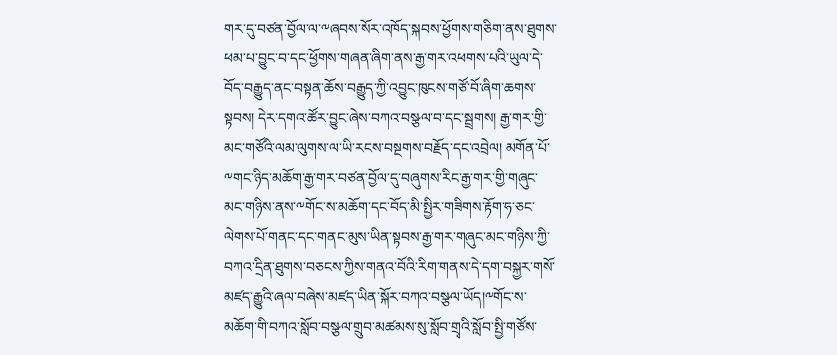གར་དུ་བཙན་བྱོལ་ལ་༸ཞབས་སོར་འཁོད་སྐབས་ཕྱོགས་གཅིག་ནས་ཐུགས་ཕམ་པ་བྱུང་བ་དང་ཕྱོགས་གཞན་ཞིག་ནས་རྒྱ་གར་འཕགས་པའི་ཡུལ་དེ་བོད་བརྒྱུད་ནང་བསྟན་ཆོས་བརྒྱུད་ཀྱི་འབྱུང་ཁུངས་གཙོ་བོ་ཞིག་ཆགས་སྟབས། དེར་དགའ་ཚོར་བྱུང་ཞེས་བཀའ་བསྩལ་བ་དང་སྦྲགས། རྒྱ་གར་གྱི་མང་གཙོའི་ལམ་ལུགས་ལ་ཡི་རངས་བསྔགས་བརྗོད་དང་འབྲེལ། མགོན་པོ་༸གང་ཉིད་མཆོག་རྒྱ་གར་བཙན་བྱོལ་དུ་བཞུགས་རིང་རྒྱ་གར་གྱི་གཞུང་མང་གཉིས་ནས་༸གོང་ས་མཆོག་དང་བོད་མི་སྤྱིར་གཟིགས་རྟོག་ཧ་ཅང་ལེགས་པོ་གནང་དང་གནང་མུས་ཡིན་སྟབས་རྒྱ་གར་གཞུང་མང་གཉིས་ཀྱི་བཀའ་དྲིན་ཐུགས་བཅངས་ཀྱིས་གནའ་བོའི་རིག་གནས་དེ་དག་བསྐྱར་གསོ་མཛད་རྒྱུའི་ཞལ་བཞེས་མཛད་ཡིན་སྐོར་བཀའ་བསྩལ་ཡོད།༸གོང་ས་མཆོག་གི་བཀའ་སློབ་བསྩལ་གྲུབ་མཚམས་སུ་སློབ་གྲྭའི་སློབ་སྤྱི་གཙོས་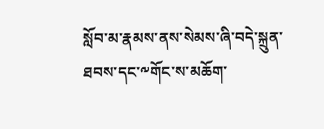སློབ་མ་རྣམས་ནས་སེམས་ཞི་བདེ་སྐྲུན་ཐབས་དང་༸གོང་ས་མཆོག་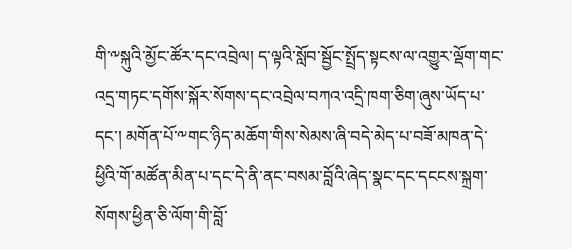གི་༸སྐུའི་མྱོང་ཚོར་དང་འབྲེལ། ད་ལྟའི་སློབ་སྦྱོང་སྤྲོད་སྟངས་ལ་འགྱུར་ལྡོག་གང་འདྲ་གཏང་དགོས་སྐོར་སོགས་དང་འབྲེལ་བཀའ་འདྲི་ཁག་ཅིག་ཞུས་ཡོད་པ་དང་། མགོན་པོ་༸གང་ཉིད་མཆོག་གིས་སེམས་ཞི་བདེ་མེད་པ་བཟོ་མཁན་དེ་ཕྱིའི་གོ་མཚོན་མིན་པ་དང་དེ་ནི་ནང་བསམ་བློའི་ཞེད་སྣང་དང་དངངས་སྐྲག་སོགས་ཕྱིན་ཅི་ལོག་གི་བློ་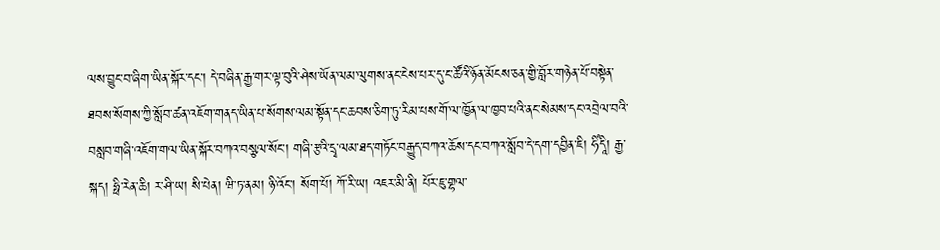ལས་བྱུང་བ་ཞིག་ཡིན་སྐོར་དང་། དེ་བཞིན་རྒྱ་གར་ལྟ་བུའི་ཤེས་ཡོན་ལམ་ལུགས་ནང་ངེས་པར་དུ་ང་ཚོའི་ཉོན་མོངས་ཅན་གྱི་བློར་གཉེན་པོ་བསྟེན་ཐབས་སོགས་ཀྱི་སློབ་ཚན་འཇོག་གནད་ཡིན་པ་སོགས་ལམ་སྟོན་དང་ཆབས་ཅིག་ཏུ་རིམ་པས་གོ་ལ་ཁྱོན་ལ་ཁྱབ་པའི་ནང་སེམས་དང་འབྲེལ་བའི་བསླབ་གཞི་འཇོག་གལ་ཡིན་སྐོར་བཀའ་བསྩལ་སོང་། གཞི་རྩའི་དྲྭ་ལམ་ཐད་གཏོང་བརྒྱུད་བཀའ་ཆོས་དང་བཀའ་སློབ་དེ་དག་དབྱིན་ཇི། ཧིཾདཱི། རྒྱ་སྐད། ཧྥི་རེན་ཆི། ར་ཤི་ཡ། སི་པེན། ཝི་ཏ་ནམ། ཉི་འོང་། སོག་པོ། ཀོ་རི་ཡ། འཇར་མི་ནི། པོར་ཇུ་གྷལ་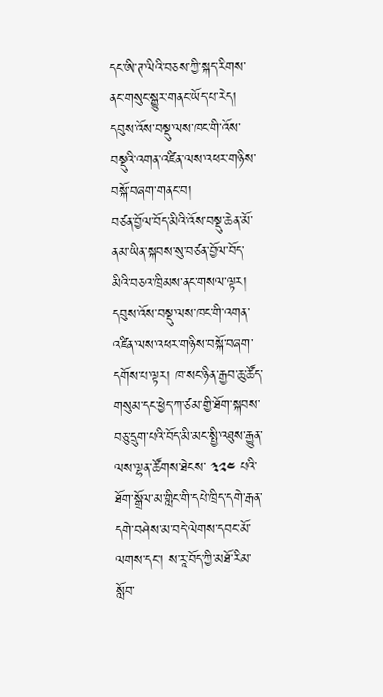དང་ཨི་ཊ་ལིའི་བཅས་ཀྱི་སྐད་རིགས་ནང་གསུང་སྒྱུར་གནང་ཡོད་པ་རེད།
དབུས་འོས་བསྡུ་ལས་ཁང་གི་འོས་བསྡུའི་འགན་འཛིན་ལས་འཕར་གཉིས་བསྐོ་བཞག་གནང་བ།
བཙན་བྱོལ་བོད་མིའི་འོས་བསྡུ་ཆེན་མོ་ནམ་ཡིན་སྐབས་སུ་བཙན་བྱོལ་བོད་མིའི་བཅའ་ཁྲིམས་ནང་གསལ་ལྟར། དབུས་འོས་བསྡུ་ལས་ཁང་གི་འགན་འཛིན་ལས་འཕར་གཉིས་བསྐོ་བཞག་དགོས་པ་ལྟར། ཁ་སང་ཉིན་རྒྱབ་ཆུ་ཚོད་གསུམ་དང་ཕྱེད་ཀ་ཙམ་གྱི་ཐོག་སྐབས་བཅུ་དྲུག་པའི་བོད་མི་མང་སྤྱི་འཐུས་རྒྱུན་ལས་ལྷན་ཚོགས་ཐེངས་ ༣༢༤ པའི་ཐོག་སྒྲོལ་མ་གླིང་གི་དཔེ་ཁྲིད་དགེ་རྒན་དགེ་བཤེས་མ་བདེ་ལེགས་དབང་མོ་ལགས་དང་། ས་རཱ་བོད་ཀྱི་མཐོ་རིམ་སློབ་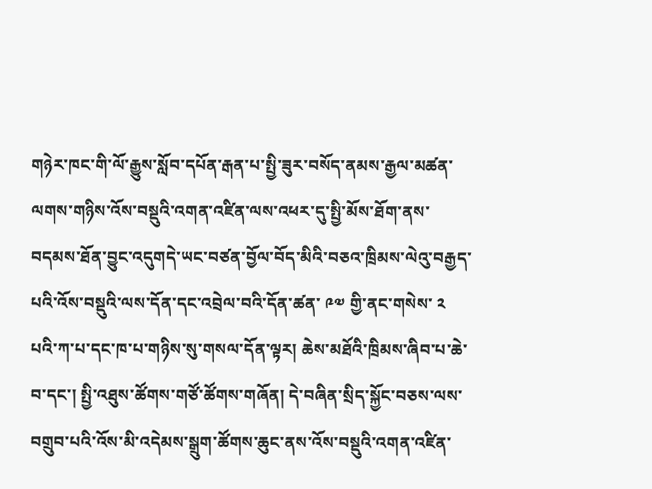གཉེར་ཁང་གི་ལོ་རྒྱུས་སློབ་དཔོན་རྒན་པ་སྤྱི་ཟུར་བསོད་ནམས་རྒྱལ་མཚན་ལགས་གཉིས་འོས་བསྡུའི་འགན་འཛིན་ལས་འཕར་དུ་སྤྱི་མོས་ཐོག་ནས་བདམས་ཐོན་བྱུང་འདུགདེ་ཡང་བཙན་བྱོལ་བོད་མིའི་བཅའ་ཁྲིམས་ལེའུ་བརྒྱད་པའི་འོས་བསྡུའི་ལས་དོན་དང་འབྲེལ་བའི་དོན་ཚན་ ༩༧ གྱི་ནང་གསེས་ ༢ པའི་ཀ་པ་དང་ཁ་པ་གཉིས་སུ་གསལ་དོན་ལྟར། ཆེས་མཐོའི་ཁྲིམས་ཞིབ་པ་ཆེ་བ་དང་། སྤྱི་འཐུས་ཚོགས་གཙོ་ཚོགས་གཞོན། དེ་བཞིན་སྲིད་སྐྱོང་བཅས་ལས་བགྲུབ་པའི་འོས་མི་འདེམས་སྒྲུག་ཚོགས་ཆུང་ནས་འོས་བསྡུའི་འགན་འཛིན་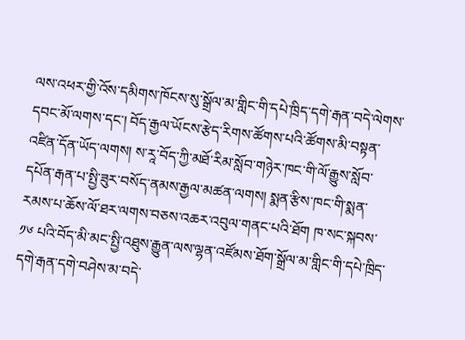ལས་འཕར་གྱི་འོས་དམིགས་ཁོངས་སུ་སྒྲོལ་མ་གླིང་གི་དཔེ་ཁྲིད་དགེ་རྒན་བདེ་ལེགས་དབང་མོ་ལགས་དང་། བོད་རྒྱལ་ཡོངས་རྩེད་རིགས་ཚོགས་པའི་ཚོགས་མི་བསྟན་འཛིན་དོན་ཡོད་ལགས། ས་རཱ་བོད་ཀྱི་མཐོ་རིམ་སློབ་གཉེར་ཁང་གི་ལོ་རྒྱུས་སློབ་དཔོན་རྒན་པ་སྤྱི་ཟུར་བསོད་ནམས་རྒྱལ་མཚན་ལགས། སྨན་རྩིས་ཁང་གི་སྨན་རམས་པ་ཆོས་ལོ་ཐར་ལགས་བཅས་འཆར་འབུལ་གནང་པའི་ཐོག ཁ་སང་སྐབས་ ༡༦ པའི་བོད་མི་མང་སྤྱི་འཐུས་རྒྱུན་ལས་ལྷན་འཛོམས་ཐོག་སྒྲོལ་མ་གླིང་གི་དཔེ་ཁྲིད་དགེ་རྒན་དགེ་བཤེས་མ་བདེ་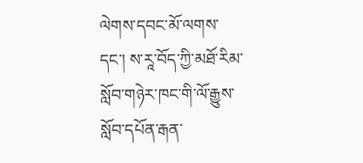ལེགས་དབང་མོ་ལགས་དང་། ས་རཱ་བོད་ཀྱི་མཐོ་རིམ་སློབ་གཉེར་ཁང་གི་ལོ་རྒྱུས་སློབ་དཔོན་རྒན་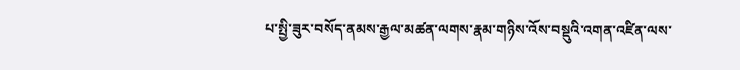པ་སྤྱི་ཟུར་བསོད་ནམས་རྒྱལ་མཚན་ལགས་རྣམ་གཉིས་འོས་བསྡུའི་འགན་འཛིན་ལས་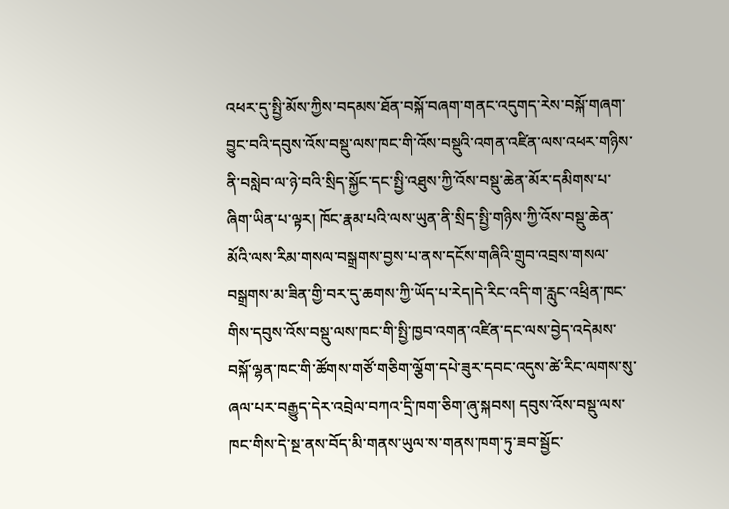འཕར་དུ་སྤྱི་མོས་ཀྱིས་བདམས་ཐོན་བསྐོ་བཞག་གནང་འདུགད་རེས་བསྐོ་གཞག་བྱུང་བའི་དབུས་འོས་བསྡུ་ལས་ཁང་གི་འོས་བསྡུའི་འགན་འཛིན་ལས་འཕར་གཉིས་ནི་བསླེབ་ལ་ཉེ་བའི་སྲིད་སྐྱོང་དང་སྤྱི་འཐུས་ཀྱི་འོས་བསྡུ་ཆེན་མོར་དམིགས་པ་ཞིག་ཡིན་པ་ལྟར། ཁོང་རྣམ་པའི་ལས་ཡུན་ནི་སྲིད་སྤྱི་གཉིས་ཀྱི་འོས་བསྡུ་ཆེན་མོའི་ལས་རིམ་གསལ་བསྒྲགས་བྱས་པ་ནས་དངོས་གཞིའི་གྲུབ་འབྲས་གསལ་བསྒྲགས་མ་ཟིན་གྱི་བར་དུ་ཆགས་ཀྱི་ཡོད་པ་རེད།དེ་རིང་འདི་ག་རླུང་འཕྲིན་ཁང་གིས་དབུས་འོས་བསྡུ་ལས་ཁང་གི་སྤྱི་ཁྱབ་འགན་འཛིན་དང་ལས་བྱེད་འདེམས་བསྐོ་ལྷན་ཁང་གི་ཚོགས་གཙོ་གཅིག་ལྕོག་དཔེ་ཟུར་དབང་འདུས་ཚེ་རིང་ལགས་སུ་ཞལ་པར་བརྒྱུད་དེར་འབྲེལ་བཀའ་དྲི་ཁག་ཅིག་ཞུ་སྐབས། དབུས་འོས་བསྡུ་ལས་ཁང་གིས་དེ་སྔ་ནས་བོད་མི་གནས་ཡུལ་ས་གནས་ཁག་ཏུ་ཟབ་སྦྱོང་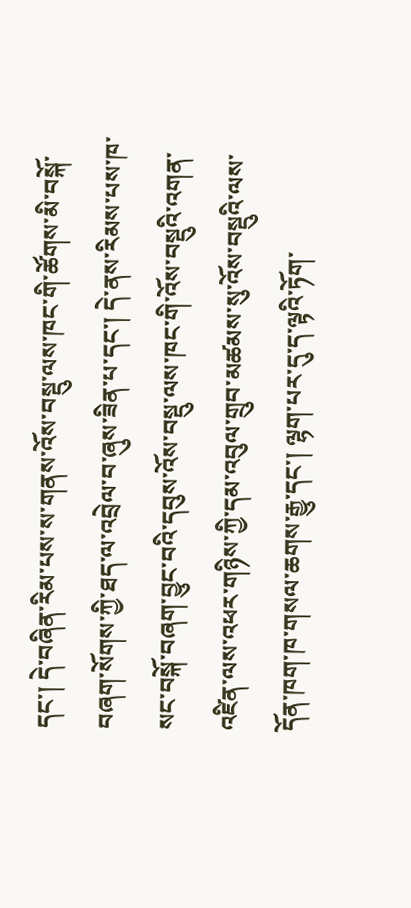དང་། དེ་བཞིན་རིམ་པས་ས་གནས་འོས་བསྡུ་ལས་ཁང་གི་ཚོགས་མི་བསྐོ་བཞག་སོགས་ཀྱི་ཐད་ལ་འབྲེལ་བ་ཞུས་ཟིན་པ་དང་། དེ་ནས་རིམས་པས་ཁ་སང་བསྐོ་བཞག་བྱུང་བའི་དབུས་འོས་བསྡུ་ལས་ཁང་གི་འོས་བསྡུའི་འགན་འཛིན་ལས་འཕར་གཉིས་ཀྱི་དམ་འབུལ་གྲུབ་མཚམས་སུ་འོས་བསྡུའི་ལས་དོན་ཁག་ཁ་གསལ་ཆགས་རྒྱུ་དང་། ལྷག་པར་དུ་ད་ལྟའི་ཏོག་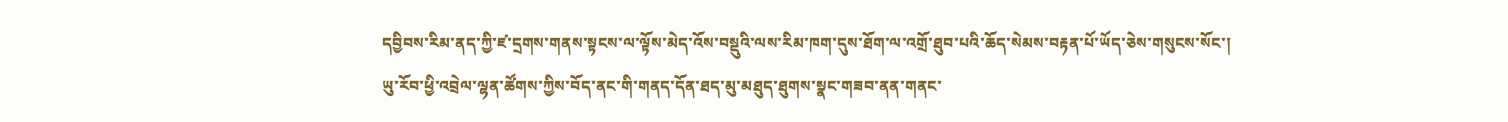དབྱིབས་རིམ་ནད་ཀྱི་ཛ་དྲགས་གནས་སྟངས་ལ་ལྟོས་མེད་འོས་བསྡུའི་ལས་རིམ་ཁག་དུས་ཐོག་ལ་འགྲོ་ཐུབ་པའི་ཆོད་སེམས་བརྟན་པོ་ཡོད་ཅེས་གསུངས་སོང་།
ཡུ་རོབ་ཕྱི་འབྲེལ་ལྷན་ཚོགས་ཀྱིས་བོད་ནང་གི་གནད་དོན་ཐད་མུ་མཐུད་ཐུགས་སྣང་གཟབ་ནན་གནང་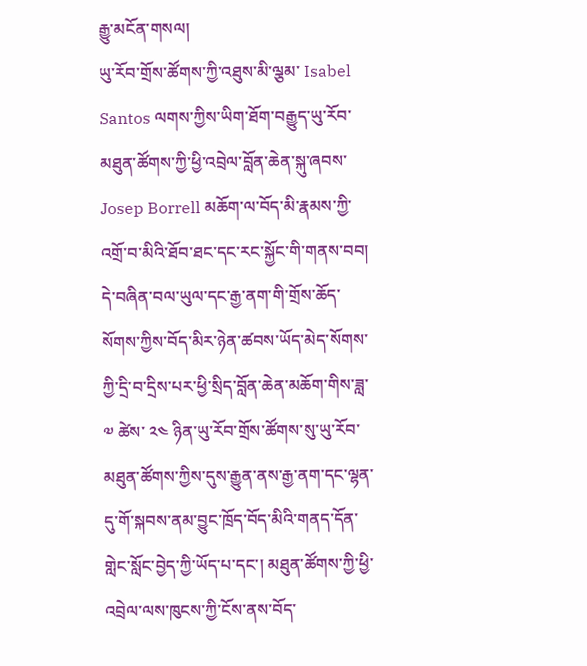རྒྱུ་མངོན་གསལ།
ཡུ་རོབ་གྲོས་ཚོགས་ཀྱི་འཐུས་མི་ལྕམ་ Isabel Santos ལགས་ཀྱིས་ཡིག་ཐོག་བརྒྱུད་ཡུ་རོབ་མཐུན་ཚོགས་ཀྱི་ཕྱི་འབྲེལ་བློན་ཆེན་སྐུ་ཞབས་ Josep Borrell མཆོག་ལ་བོད་མི་རྣམས་ཀྱི་འགྲོ་བ་མིའི་ཐོབ་ཐང་དང་རང་སྐྱོང་གི་གནས་བབ། དེ་བཞིན་བལ་ཡུལ་དང་རྒྱ་ནག་གི་གྲོས་ཆོད་སོགས་ཀྱིས་བོད་མིར་ཉེན་ཚབས་ཡོད་མེད་སོགས་ཀྱི་དྲི་བ་དྲིས་པར་ཕྱི་སྲིད་བློན་ཆེན་མཆོག་གིས་ཟླ་ ༧ ཚེས་ ༢༤ ཉིན་ཡུ་རོབ་གྲོས་ཚོགས་སུ་ཡུ་རོབ་མཐུན་ཚོགས་ཀྱིས་དུས་རྒྱུན་ནས་རྒྱ་ནག་དང་ལྷན་དུ་གོ་སྐབས་ནམ་བྱུང་ཁྲོད་བོད་མིའི་གནད་དོན་གླེང་སློང་བྱེད་ཀྱི་ཡོད་པ་དང་། མཐུན་ཚོགས་ཀྱི་ཕྱི་འབྲེལ་ལས་ཁུངས་ཀྱི་ངོས་ནས་བོད་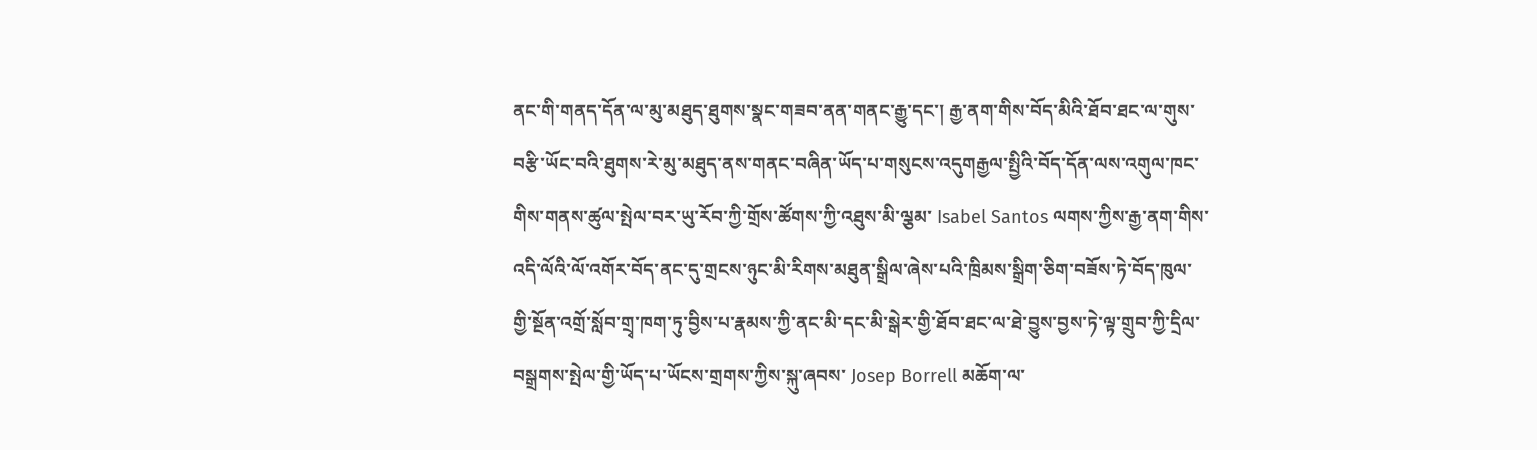ནང་གི་གནད་དོན་ལ་མུ་མཐུད་ཐུགས་སྣང་གཟབ་ནན་གནང་རྒྱུ་དང་། རྒྱ་ནག་གིས་བོད་མིའི་ཐོབ་ཐང་ལ་གུས་བརྩི་ཡོང་བའི་ཐུགས་རེ་མུ་མཐུད་ནས་གནང་བཞིན་ཡོད་པ་གསུངས་འདུགརྒྱལ་སྤྱིའི་བོད་དོན་ལས་འགུལ་ཁང་གིས་གནས་ཚུལ་སྤེལ་བར་ཡུ་རོབ་ཀྱི་གྲོས་ཚོགས་ཀྱི་འཐུས་མི་ལྕམ་ Isabel Santos ལགས་ཀྱིས་རྒྱ་ནག་གིས་འདི་ལོའི་ལོ་འགོར་བོད་ནང་དུ་གྲངས་ཉུང་མི་རིགས་མཐུན་སྒྲིལ་ཞེས་པའི་ཁྲིམས་སྒྲིག་ཅིག་བཟོས་ཏེ་བོད་ཁུལ་གྱི་སྔོན་འགྲོ་སློབ་གྲྭ་ཁག་ཏུ་བྱིས་པ་རྣམས་ཀྱི་ནང་མི་དང་མི་སྒེར་གྱི་ཐོབ་ཐང་ལ་ཐེ་བྱུས་བྱས་ཏེ་ལྟ་གྲུབ་ཀྱི་དྲིལ་བསྒྲགས་སྤེལ་གྱི་ཡོད་པ་ཡོངས་གྲགས་ཀྱིས་སྐུ་ཞབས་ Josep Borrell མཆོག་ལ་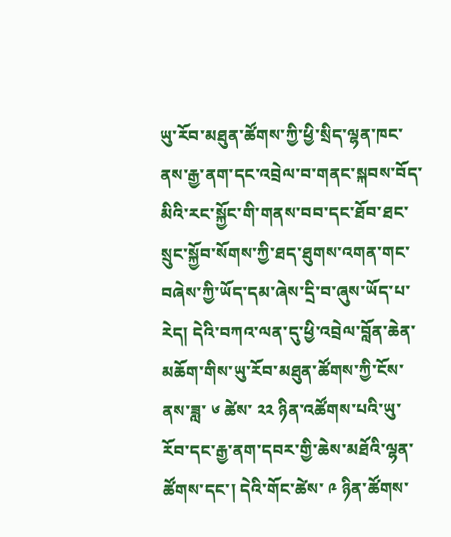ཡུ་རོབ་མཐུན་ཚོགས་ཀྱི་ཕྱི་སྲིད་ལྷན་ཁང་ནས་རྒྱ་ནག་དང་འབྲེལ་བ་གནང་སྐབས་བོད་མིའི་རང་སྐྱོང་གི་གནས་བབ་དང་ཐོབ་ཐང་སྲུང་སྐྱོབ་སོགས་ཀྱི་ཐད་ཐུགས་འགན་གང་བཞེས་ཀྱི་ཡོད་དམ་ཞེས་དྲི་བ་ཞུས་ཡོད་པ་རེད། དེའི་བཀའ་ལན་དུ་ཕྱི་འབྲེལ་བློན་ཆེན་མཆོག་གིས་ཡུ་རོབ་མཐུན་ཚོགས་ཀྱི་ངོས་ནས་ཟླ་ ༦ ཚེས་ ༢༢ ཉིན་འཚོགས་པའི་ཡུ་རོབ་དང་རྒྱ་ནག་དབར་གྱི་ཆེས་མཐོའི་ལྷན་ཚོགས་དང་། དེའི་གོང་ཚེས་ ༩ ཉིན་ཚོགས་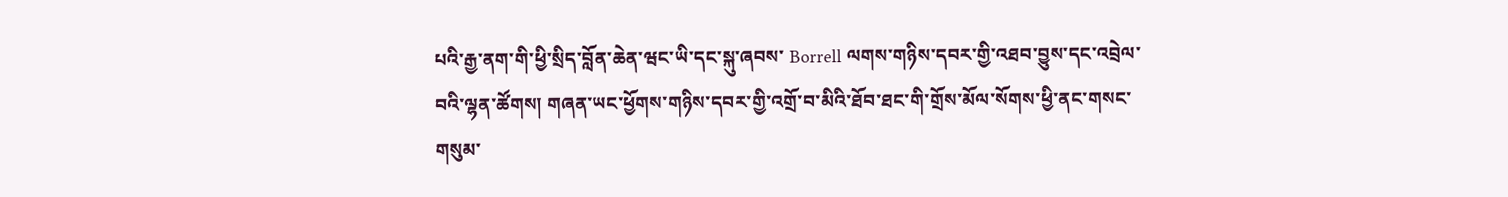པའི་རྒྱ་ནག་གི་ཕྱི་སྲིད་བློན་ཆེན་ཝང་ཡི་དང་སྐུ་ཞབས་ Borrell ལགས་གཉིས་དབར་གྱི་འཐབ་བྱུས་དང་འབྲེལ་བའི་ལྷན་ཚོགས། གཞན་ཡང་ཕྱོགས་གཉིས་དབར་གྱི་འགྲོ་བ་མིའི་ཐོབ་ཐང་གི་གྲོས་མོལ་སོགས་ཕྱི་ནང་གསང་གསུམ་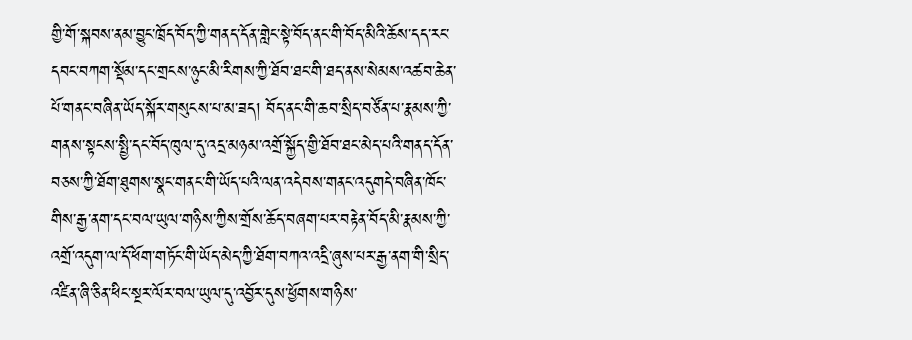གྱི་གོ་སྐབས་ནམ་བྱུང་ཁྲོད་བོད་ཀྱི་གནད་དོན་གླེང་སྟེ་བོད་ནང་གི་བོད་མིའི་ཆོས་དད་རང་དབང་བཀག་སྡོམ་དང་གྲངས་ཉུང་མི་རིགས་ཀྱི་ཐོབ་ཐང་གི་ཐད་ནས་སེམས་འཚབ་ཆེན་པོ་གནང་བཞིན་ཡོད་སྐོར་གསུངས་པ་མ་ཟད། བོད་ནང་གི་ཆབ་སྲིད་བཙོན་པ་རྣམས་ཀྱི་གནས་སྟངས་སྤྱི་དང་བོད་ཁུལ་དུ་འདྲ་མཉམ་འགྲོ་སྐྱོད་གྱི་ཐོབ་ཐང་མེད་པའི་གནད་དོན་བཅས་ཀྱི་ཐོག་ཐུགས་སྣང་གནང་གི་ཡོད་པའི་ལན་འདེབས་གནང་འདུགདེ་བཞིན་ཁོང་གིས་རྒྱ་ནག་དང་བལ་ཡུལ་གཉིས་ཀྱིས་གྲོས་ཆོད་བཞག་པར་བརྟེན་བོད་མི་རྣམས་ཀྱི་འགྲོ་འདུག་ལ་དོ་ཕོག་གཏོང་གི་ཡོད་མེད་ཀྱི་ཐོག་བཀའ་འདྲི་ཞུས་པར་རྒྱ་ནག་གི་སྲིད་འཛིན་ཞི་ཅིན་ཕིང་སྔར་ལོར་བལ་ཡུལ་དུ་འབྱོར་དུས་ཕྱོགས་གཉིས་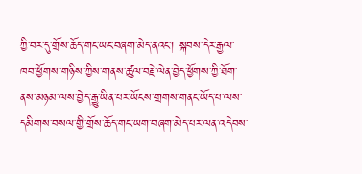ཀྱི་བར་དུ་གྲོས་ཆོད་གང་ཡང་བཞག་མེད་ནའང་། སྐབས་དེར་རྒྱལ་ཁབ་ཕྱོགས་གཉིས་ཀྱིས་གནས་ཚུལ་བརྗེ་ལེན་བྱེད་ཕྱོགས་ཀྱི་ཐོག་ནས་མཉམ་ལས་བྱེད་རྒྱུ་ཡིན་པར་ཡོངས་གྲགས་གནང་ཡོད་པ་ལས་དམིགས་བསལ་གྱི་གྲོས་ཆོད་གང་ཡག་བཞག་མེད་པར་ལན་འདེབས་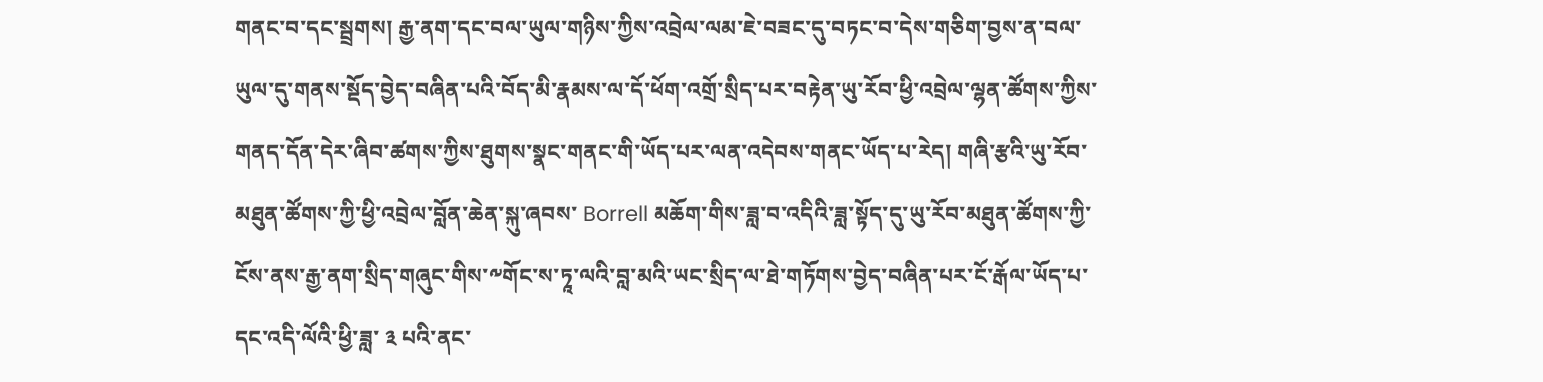གནང་བ་དང་སྦྲགས། རྒྱ་ནག་དང་བལ་ཡུལ་གཉིས་ཀྱིས་འབྲེལ་ལམ་ཇེ་བཟང་དུ་བཏང་བ་དེས་གཅིག་བྱས་ན་བལ་ཡུལ་དུ་གནས་སྡོད་བྱེད་བཞིན་པའི་བོད་མི་རྣམས་ལ་དོ་ཕོག་འགྲོ་སྲིད་པར་བརྟེན་ཡུ་རོབ་ཕྱི་འབྲེལ་ལྷན་ཚོགས་ཀྱིས་གནད་དོན་དེར་ཞིབ་ཚགས་ཀྱིས་ཐུགས་སྣང་གནང་གི་ཡོད་པར་ལན་འདེབས་གནང་ཡོད་པ་རེད། གཞི་རྩའི་ཡུ་རོབ་མཐུན་ཚོགས་ཀྱི་ཕྱི་འབྲེལ་བློན་ཆེན་སྐུ་ཞབས་ Borrell མཆོག་གིས་ཟླ་བ་འདིའི་ཟླ་སྟོད་དུ་ཡུ་རོབ་མཐུན་ཚོགས་ཀྱི་ངོས་ནས་རྒྱ་ནག་སྲིད་གཞུང་གིས་༸གོང་ས་ཏཱ་ལའི་བླ་མའི་ཡང་སྲིད་ལ་ཐེ་གཏོགས་བྱེད་བཞིན་པར་ངོ་རྒོལ་ཡོད་པ་དང་འདི་ལོའི་ཕྱི་ཟླ་ ༣ པའི་ནང་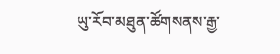ཡུ་རོབ་མཐུན་ཚོགསནས་རྒྱ་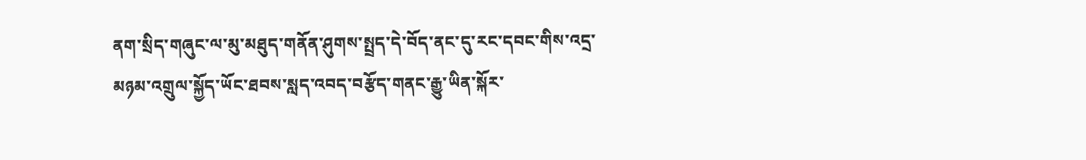ནག་སྲིད་གཞུང་ལ་མུ་མཐུད་གནོན་ཤུགས་སྤྲད་དེ་བོད་ནང་དུ་རང་དབང་གིས་འདྲ་མཉམ་འགྲུལ་སྐྱོད་ཡོང་ཐབས་སླད་འབད་བརྩོད་གནང་རྒྱུ་ཡིན་སྐོར་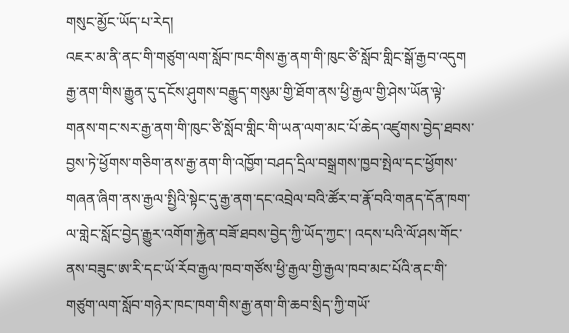གསུང་མྱོང་ཡོད་པ་རེད།
འཇར་མ་ནི་ནང་གི་གཙུག་ལག་སློབ་ཁང་གིས་རྒྱ་ནག་གི་ཁུང་ཙི་སློབ་གླིང་སྒོ་རྒྱབ་འདུག
རྒྱ་ནག་གིས་རྒྱུན་དུ་དངོས་ཤུགས་བརྒྱུད་གསུམ་གྱི་ཐོག་ནས་ཕྱི་རྒྱལ་གྱི་ཤེས་ཡོན་ལྟེ་གནས་གང་སར་རྒྱ་ནག་གི་ཁུང་ཙི་སློབ་གླིང་གི་ཡན་ལག་མང་པོ་ཆེད་འཛུགས་བྱེད་ཐབས་བྱས་ཏེ་ཕྱོགས་གཅིག་ནས་རྒྱ་ནག་གི་འཁྱོག་བཤད་དྲིལ་བསྒྲགས་ཁྱབ་སྤེལ་དང་ཕྱོགས་གཞན་ཞིག་ནས་རྒྱལ་སྤྱིའི་སྟེང་དུ་རྒྱ་ནག་དང་འབྲེལ་བའི་ཚོར་བ་རྣོ་བའི་གནད་དོན་ཁག་ལ་གླེང་སློང་བྱེད་རྒྱུར་འགོག་རྐྱེན་བཟོ་ཐབས་བྱེད་ཀྱི་ཡོད་ཀྱང་། འདས་པའི་ལོ་ཤས་གོང་ནས་བཟུང་ཨ་རི་དང་ཡོ་རོབ་རྒྱལ་ཁབ་གཙོས་ཕྱི་རྒྱལ་གྱི་རྒྱལ་ཁབ་མང་པོའི་ནང་གི་གཙུག་ལག་སློབ་གཉེར་ཁང་ཁག་གིས་རྒྱ་ནག་གི་ཆབ་སྲིད་ཀྱི་གཡོ་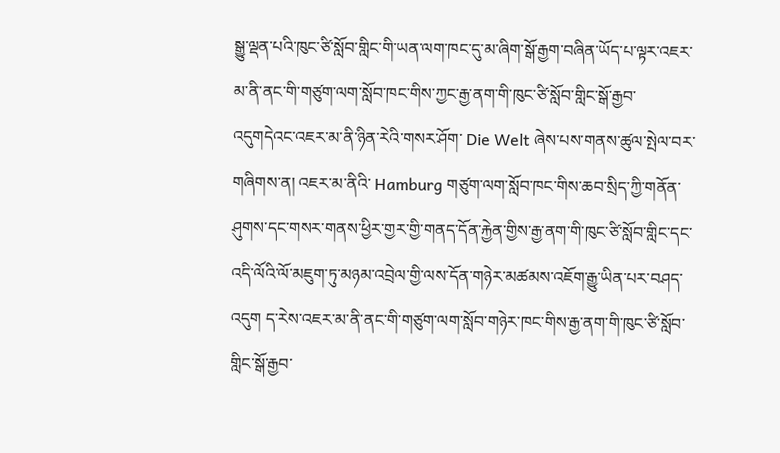སྒྱུ་ལྡན་པའི་ཁུང་ཙི་སློབ་གླིང་གི་ཡན་ལག་ཁང་དུ་མ་ཞིག་སྒོ་རྒྱག་བཞིན་ཡོད་པ་ལྟར་འཇར་མ་ནི་ནང་གི་གཙུག་ལག་སློབ་ཁང་གིས་ཀྱང་རྒྱ་ནག་གི་ཁུང་ཙི་སློབ་གླིང་སྒོ་རྒྱབ་འདུགདེའང་འཇར་མ་ནི་ཉིན་རེའི་གསར་ཤོག་ Die Welt ཞེས་པས་གནས་ཚུལ་སྤེལ་བར་གཞིགས་ན། འཇར་མ་ནིའི་ Hamburg གཙུག་ལག་སློབ་ཁང་གིས་ཆབ་སྲིད་ཀྱི་གནོན་ཤུགས་དང་གསར་གནས་ཕྱིར་གྱར་གྱི་གནད་དོན་རྐྱེན་གྱིས་རྒྱ་ནག་གི་ཁུང་ཙི་སློབ་གླིང་དང་འདི་ལོའི་ལོ་མཇུག་ཏུ་མཉམ་འབྲེལ་གྱི་ལས་དོན་གཉེར་མཚམས་འཇོག་རྒྱུ་ཡིན་པར་བཤད་འདུག ད་རེས་འཇར་མ་ནི་ནང་གི་གཙུག་ལག་སློབ་གཉེར་ཁང་གིས་རྒྱ་ནག་གི་ཁུང་ཙི་སློབ་གླིང་སྒོ་རྒྱབ་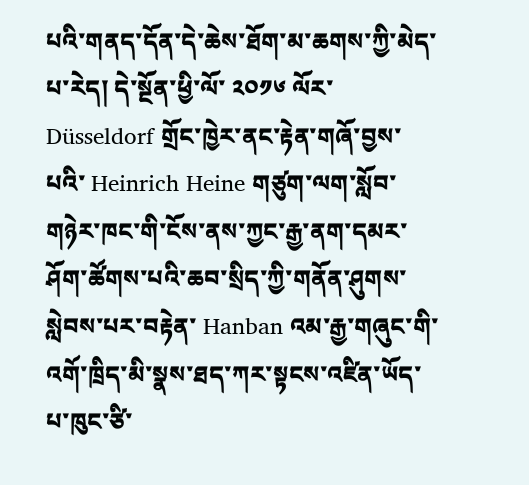པའི་གནད་དོན་དེ་ཆེས་ཐོག་མ་ཆགས་ཀྱི་མེད་པ་རེད། དེ་སྔོན་ཕྱི་ལོ་ ༢༠༡༦ ལོར་ Düsseldorf གྲོང་ཁྱེར་ནང་རྟེན་གཞོ་བྱས་པའི་ Heinrich Heine གཙུག་ལག་སློབ་གཉེར་ཁང་གི་ངོས་ནས་ཀྱང་རྒྱ་ནག་དམར་ཤོག་ཚོགས་པའི་ཆབ་སྲིད་ཀྱི་གནོན་ཤུགས་སླེབས་པར་བརྟེན་ Hanban འམ་རྒྱ་གཞུང་གི་འགོ་ཁྲིད་མི་སྣས་ཐད་ཀར་སྟངས་འཛིན་ཡོད་པ་ཁུང་ཙི་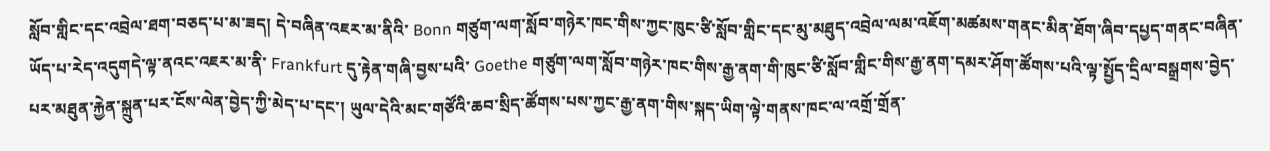སློབ་གླིང་དང་འབྲེལ་ཐག་བཅད་པ་མ་ཟད། དེ་བཞིན་འཇར་མ་ནིའི་ Bonn གཙུག་ལག་སློབ་གཉེར་ཁང་གིས་ཀྱང་ཁུང་ཙི་སློབ་གླིང་དང་མུ་མཐུད་འབྲེལ་ལམ་འཇོག་མཚམས་གནང་མིན་ཐོག་ཞིབ་དཔྱད་གནང་བཞིན་ཡོད་པ་རེད་འདུགདེ་ལྟ་ནའང་འཇར་མ་ནི་ Frankfurt དུ་རྟེན་གཞི་བྱས་པའི་ Goethe གཙུག་ལག་སློབ་གཉེར་ཁང་གིས་རྒྱ་ནག་གི་ཁུང་ཙི་སློབ་གླིང་གིས་རྒྱ་ནག་དམར་ཤོག་ཚོགས་པའི་ལྟ་སྤྱོད་དྲིལ་བསྒྲགས་བྱེད་པར་མཐུན་རྐྱེན་སྐྲུན་པར་ངོས་ལེན་བྱེད་ཀྱི་མེད་པ་དང་། ཡུལ་དེའི་མང་གཙོའི་ཆབ་སྲིད་ཚོགས་པས་ཀྱང་རྒྱ་ནག་གིས་སྐད་ཡིག་ལྟེ་གནས་ཁང་ལ་འགྲོ་གྲོན་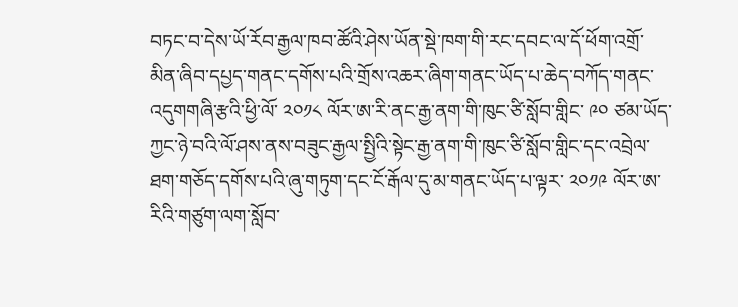བཏང་བ་དེས་ཡོ་རོབ་རྒྱལ་ཁབ་ཚོའི་ཤེས་ཡོན་སྡེ་ཁག་གི་རང་དབང་ལ་དོ་ཕོག་འགྲོ་མིན་ཞིབ་དཔྱད་གནང་དགོས་པའི་གྲོས་འཆར་ཞིག་གནང་ཡོད་པ་ཆེད་བཀོད་གནང་འདུགགཞི་རྩའི་ཕྱི་ལོ་ ༢༠༡༨ ལོར་ཨ་རི་ནང་རྒྱ་ནག་གི་ཁུང་ཙི་སློབ་གླིང་ ༩༠ ཙམ་ཡོད་ཀྱང་ཉེ་བའི་ལོ་ཤས་ནས་བཟུང་རྒྱལ་སྤྱིའི་སྟེང་རྒྱ་ནག་གི་ཁུང་ཙི་སློབ་གླིང་དང་འབྲེལ་ཐག་གཅོད་དགོས་པའི་ཞུ་གཏུག་དང་ངོ་རྒོལ་དུ་མ་གནང་ཡོད་པ་ལྟར་ ༢༠༡༩ ལོར་ཨ་རིའི་གཙུག་ལག་སློབ་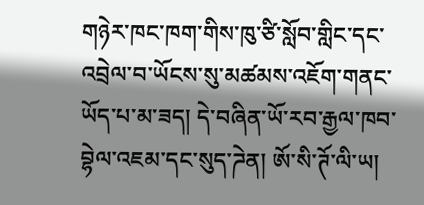གཉེར་ཁང་ཁག་གིས་ཁུ་ཙི་སློབ་གླིང་དང་འབྲེལ་བ་ཡོངས་སུ་མཚམས་འཇོག་གནང་ཡོད་པ་མ་ཟད། དེ་བཞིན་ཡོ་རབ་རྒྱལ་ཁབ་བྷེལ་འཇམ་དང་སུད་ཌེན། ཨོ་སི་ཊོ་ལི་ཡ།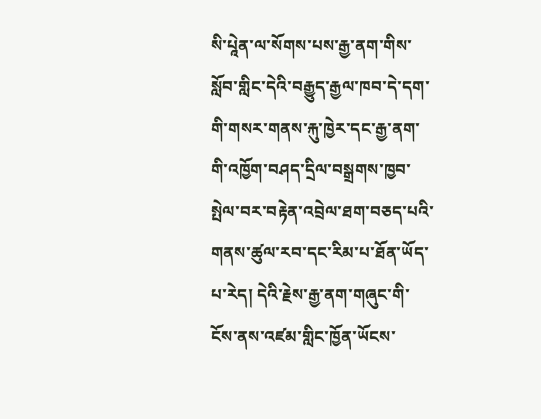སི་པཱེན་ལ་སོགས་པས་རྒྱ་ནག་གིས་སློབ་གླིང་དེའི་བརྒྱུད་རྒྱལ་ཁབ་དེ་དག་གི་གསར་གནས་རྐུ་ཁྱེར་དང་རྒྱ་ནག་གི་འཁྱོག་བཤད་དྲིལ་བསྒྲགས་ཁྱབ་སྤེལ་བར་བརྟེན་འབྲེལ་ཐག་བཅད་པའི་གནས་ཚུལ་རབ་དང་རིམ་པ་ཐོན་ཡོད་པ་རེད། དེའི་རྗེས་རྒྱ་ནག་གཞུང་གི་ངོས་ནས་འཛམ་གླིང་ཁྱོན་ཡོངས་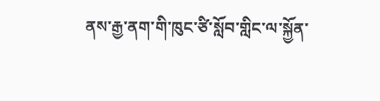ནས་རྒྱ་ནག་གི་ཁུང་ཙི་སློབ་གླིང་ལ་སྐྱོན་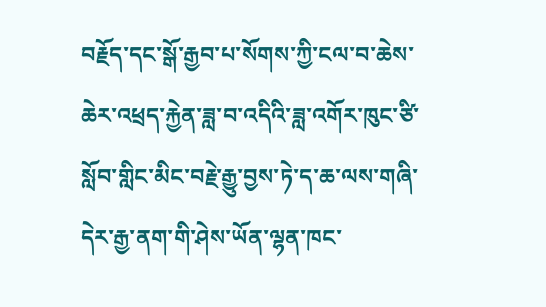བརྗོད་དང་སྒོ་རྒྱབ་པ་སོགས་ཀྱི་ངལ་བ་ཆེས་ཆེར་འཕྲད་རྐྱེན་ཟླ་བ་འདིའི་ཟླ་འགོར་ཁུང་ཙི་སློབ་གླིང་མིང་བརྗེ་རྒྱུ་བྱས་ཏེ་ད་ཆ་ལས་གཞི་དེར་རྒྱ་ནག་གི་ཤེས་ཡོན་ལྷན་ཁང་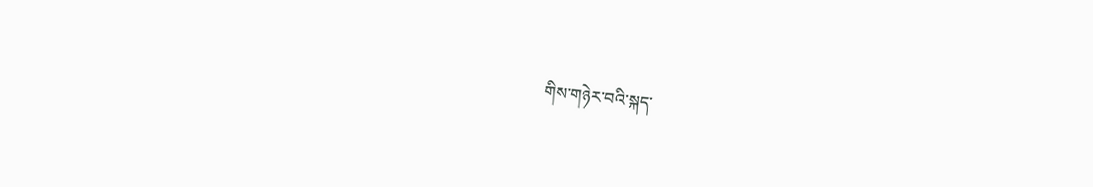གིས་གཉེར་བའི་སྐད་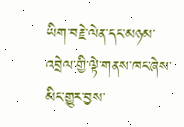ཡིག་བརྗེ་ལེན་དང་མཉམ་འབྲེལ་གྱི་ལྟེ་གནས་ཁང་ཞེས་མིང་གྱུར་བྱས་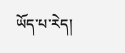ཡོད་པ་རེད།